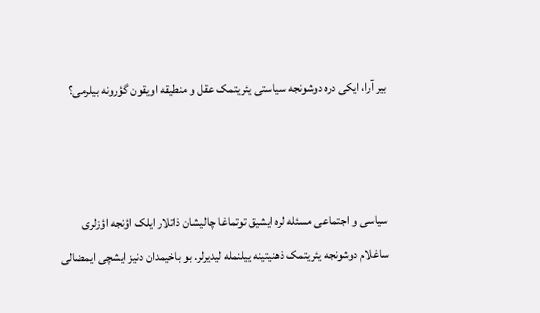بیر آرا، ایکی دره دوشونجه سیاستی یئریتمک عقل و منطیقه اویقون گؤرونه بیلرمی؟



سیاسی و اجتماعی مسئله لره ایشیق توتماغا چالیشان ذاتلار ایلک اؤنجه اؤزلری ساغلام دوشونجه یئریتمک ذهنیتینه ییلنمله لیدیرلر. بو باخیمدان دنیز ایشچی ایمضالی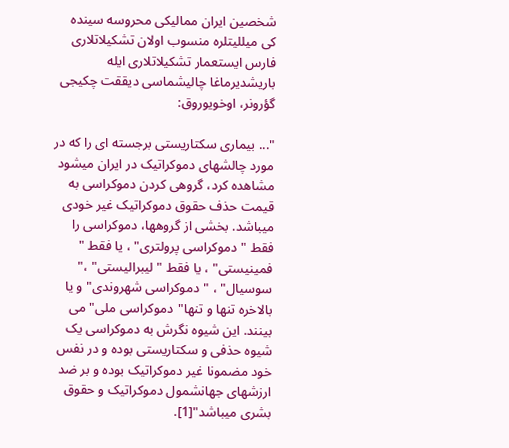شخصین ایران ممالیکی محروسه سینده کی میللیتلره منسوب اولان تشکیلاتلاری فارس ایستعمار تشکیلاتلاری ایله باریشدیرماغا چالیشماسی دیققت چکیجی گؤرونر، اوخویوروق:

"... بیماری سکتاریستی برجسته ای را که در مورد چالشهای دموکراتیک در ایران میشود مشاهده کرد، گروهی کردن دموکراسی به قیمت حذف حقوق دموکراتیک غیر خودی میباشد. بخشی از گروهها، دموکراسی را فقط "دموکراسی پرولتری" ، یا فقط " فمینیستی" ، یا فقط " لیبرالیستی" ،" سوسیال" ، "دموکراسی شهروندی" و یا بالاخره تنها و تنها"دموکراسی ملی" می بینند. این شیوه نگرش به دموکراسی یک شیوه حذفی و سکتاریستی بوده و در نفس خود مضمونا غیر دموکراتیک بوده و بر ضد ارزشهای جهانشمول دموکراتیک و حقوق بشری میباشد"[1].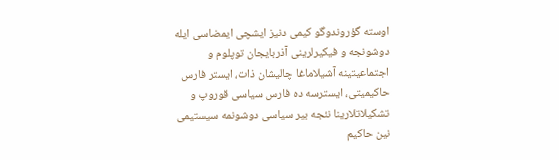اوسته گؤروندوگو کیمی دنیز ایشچی ایمضاسی ایله دوشونجه و فیکیرلرینی آذربایجان توپلوم و اجتماعیتینه آشیلاماغا چالیشان ذات، ایستر فارس حاکیمیتی، ایسترسه ده فارس سیاسی قوروپ و تشکیلاتلارینا نئجه بیر سیاسی دوشونمه سیستیمی نین حاکیم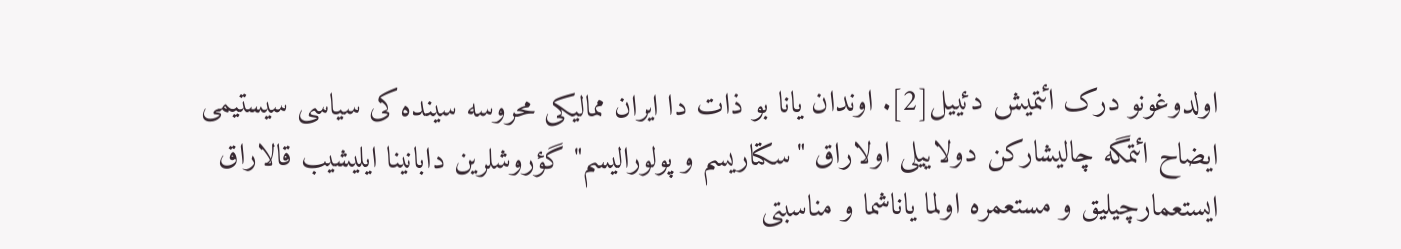اولدوغونو درک ائتمیش دئییل[2]. اوندان یانا بو ذات دا ایران ممالیکی محروسه سینده کی سیاسی سیستیمی ایضاح ائتمگه چالیشارکن دولاییلی اولاراق "سکتاریسم و پولورالیسم" گؤروشلرین دابانینا ایلیشیب قالاراق ایستعمارچیلیق و مستعمره اولما یاناشما و مناسبتی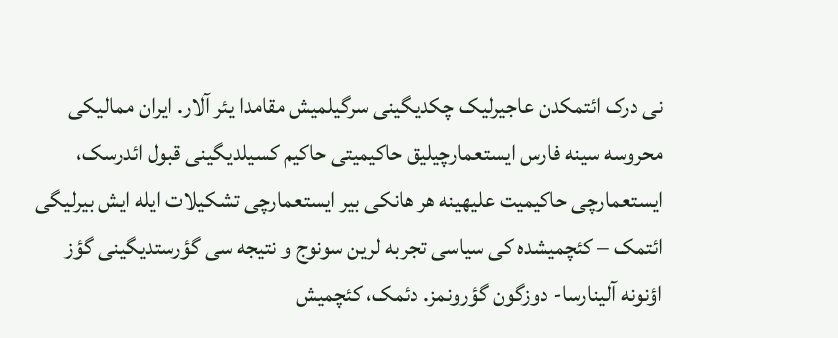نی درک ائتمکدن عاجیرلیک چکدیگینی سرگیلمیش مقامدا یئر آلار. ایران ممالیکی محروسه سینه فارس ایستعمارچیلیق حاکیمیتی حاکیم کسیلدیگینی قبول ائدرسک، ایستعمارچی حاکیمیت علیهینه هر هانکی بیر ایستعمارچی تشکیلات ایله ایش بیرلیگی ائتمک – کئچمیشده کی سیاسی تجربه لرین سونوج و نتیجه سی گؤرستدیگینی گؤز اؤنونه آلینارسا- دوزگون گؤرونمز. دئمک، کئچمیش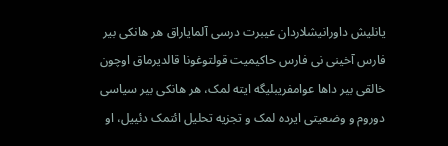یانلیش داورانیشلاردان عیبرت درسی آلمایاراق هر هانکی بیر فارس آخینی نی فارس حاکیمیت قولتوغونا قالدیرماق اوچون خالقی بیر داها عوامفریبلیگه ایته لمک، هر هانکی بیر سیاسی دوروم و وضعیتی ایرده لمک و تجزیه تحلیل ائتمک دئییل، او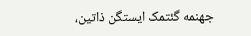جهنمه گئتمک ایستگن ذاتین،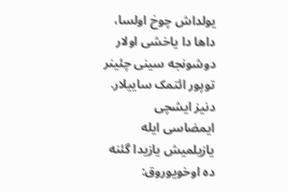یولداش چوخ اولسا، داها دا یاخشی اولار دوشونجه سینی چئینر توپور ائتمک ساییلار. دنیز ایشچی ایمضاسی ایله یازیلمیش یازیدا گئنه ده اوخویوروق: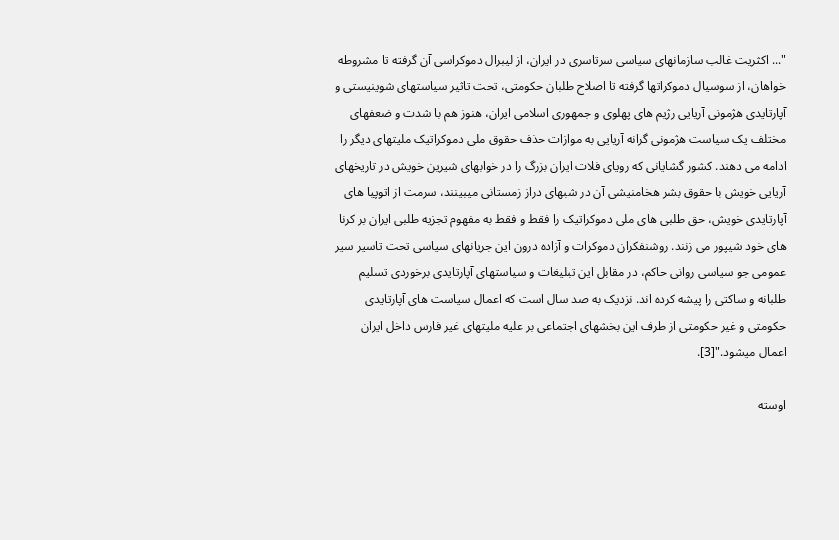"... اکثریت غالب سازمانهای سیاسی سرتاسری در ایران، از لیبرال دموکراسی آن گرفته تا مشروطه خواهان، از سوسیال دموکراتها گرفته تا اصلاح طلبان حکومتی، تحت تاثیر سیاستهای شوینیستی و آپارتایدی هژمونی آریایی رژیم های پهلوی و جمهوری اسلامی ایران، هنوز هم با شدت و ضعفهای مختلف یک سیاست هژمونی گرانه آریایی به موازات حذف حقوق ملی دموکراتیک ملیتهای دیگر را ادامه می دهند. کشور گشایانی که رویای فلات ایران بزرگ را در خوابهای شیرین خویش در تاریخهای آریایی خویش با حقوق بشر هخامنیشی آن در شبهای دراز زمستانی میبینند، سرمت از اتوپیا های آپارتایدی خویش، حق طلبی های ملی دموکراتیک را فقط و فقط به مفهوم تجزیه طلبی ایران بر کرنا های خود شیپور می زنند. روشنفکران دموکرات و آزاده درون این جریانهای سیاسی تحت تاسیر سیر عمومی جو سیاسی روانی حاکم، در مقابل این تبلیغات و سیاستهای آپارتایدی برخوردی تسلیم طلبانه و ساکتی را پیشه کرده اند. نزدیک به صد سال است که اعمال سیاست های آپارتایدی حکومتی و غیر حکومتی از طرف این بخشهای اجتماعی بر علیه ملیتهای غیر فارس داخل ایران اعمال میشود."[3].

اوسته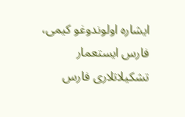ایشاره اولوندوغو کیمی، فارس ایستعمار تشکیلاتلاری فارس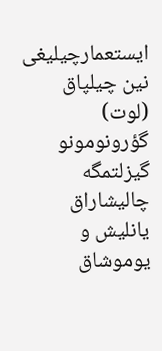ایستعمارچیلیغی نین چیلپاق (لوت) گؤرونومونو  گیزلتمگه چالیشاراق یانلیش و یوموشاق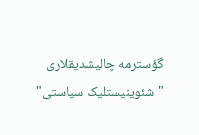گؤسترمه چالیشدیقلاری "شئوینیستلیک سیاستی"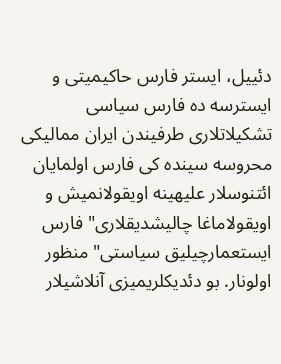دئییل، ایستر فارس حاکیمیتی و ایسترسه ده فارس سیاسی تشکیلاتلاری طرفیندن ایران ممالیکی محروسه سینده کی فارس اولمایان ائتنوسلار علیهینه اویقولانمیش و اویقولاماغا چالیشدیقلاری" فارس ایستعمارچیلیق سیاستی" منظور اولونار. بو دئدیکلریمیزی آنلاشیلار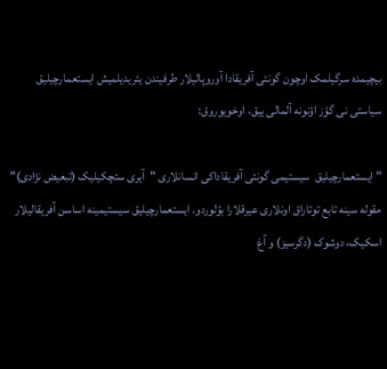بیچیمده سرگیلمک اوچون گونئی آفریقادا آوروپالیلار طرفیندن یئریدیلمیش ایستعمارچیلیق سیاستی نی گؤز اؤنونه آلمالی ییق، اوخویوروق:

"ایستعمارچیلیق  سیستیمی گونئی آفریقاداکی انسانلاری "آیری سئچکیلیک (تبعیض نژادی)" مقوله سینه تابع توتاراق اونلاری عیرقلارا بؤلوردو. ایستعمارچیلیق سیستیمینه اساسن آفریقالیلار اسکیک، دوشوک (دگرسیز) و آغ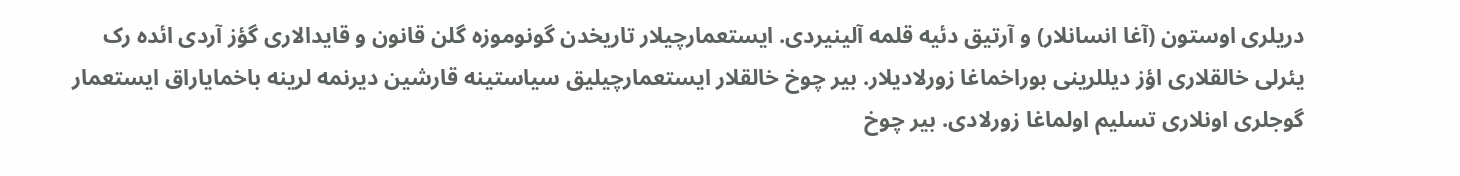دریلری اوستون (آغا انسانلار) و آرتیق دئیه قلمه آلینیردی. ایستعمارچیلار تاریخدن گونوموزه گلن قانون و قایدالاری گؤز آردی ائده رک یئرلی خالقلاری اؤز دیللرینی بوراخماغا زورلادیلار. بیر چوخ خالقلار ایستعمارچیلیق سیاستینه قارشین دیرنمه لرینه باخمایاراق ایستعمار گوجلری اونلاری تسلیم اولماغا زورلادی. بیر چوخ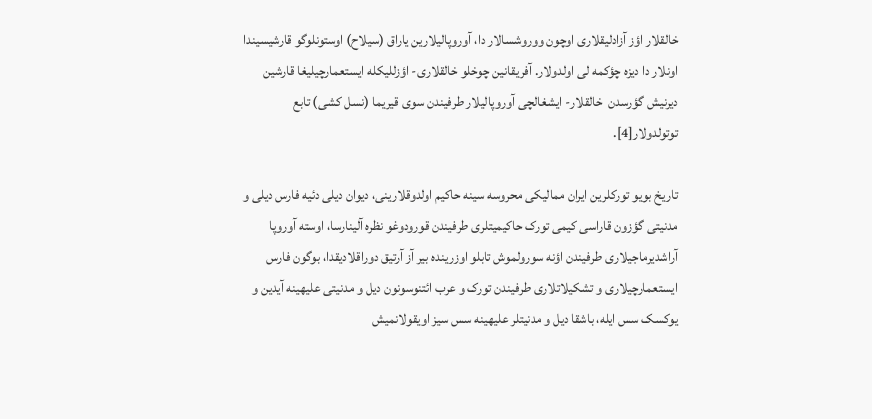خالقلار اؤز آزادلیقلاری اوچون ووروشسالار دا، آوروپالیلارین یاراق (سیلاح) اوستونلوگو قارشیسیندا اونلار دا دیزه چؤکمه لی اولدولار. آفریقانین چوخلو خالقلاری- اؤزللیکله ایستعمارچیلیغا قارشین دیرنیش گؤرسدن  خالقلار- ایشغالچی آوروپالیلار طرفیندن سوی قیریما (نسل کشی) تابع توتولدولار[4].

تاریخ بویو تورکلرین ایران ممالیکی محروسه سینه حاکیم اولدوقلارینی، دیوان دیلی دئیه فارس دیلی و مدنیتی گؤزون قاراسی کیمی تورک حاکیمیتلری طرفیندن قورودوغو نظره آلینارسا، اوسته آوروپا آراشدیرماجیلاری طرفیندن اؤنه سورولموش تابلو اوزرینده بیر آز آرتیق دوراقلادیقدا، بوگون فارس ایستعمارچیلاری و تشکیلاتلاری طرفیندن تورک و عرب ائتنوسونون دیل و مدنیتی علیهینه آیدین و یوکسک سس ایله، باشقا دیل و مدنیتلر علیهینه سس سیز اویقولانمیش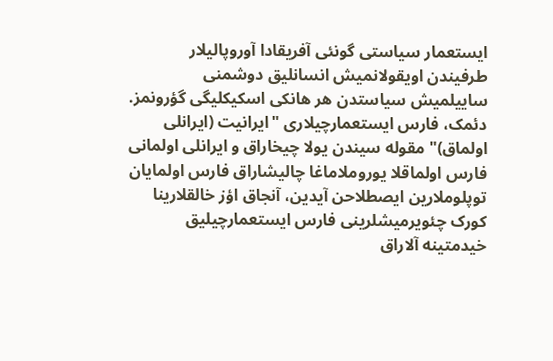ایستعمار سیاستی گونئی آفریقادا آوروپالیلار طرفیندن اویقولانمیش انسانلیق دوشمنی ساییلمیش سیاستدن هر هانکی اسکیکلیگی گؤرونمز. دئمک، فارس ایستعمارچیلاری "ایرانیت (ایرانلی اولماق)" مقوله سیندن یولا چیخاراق و ایرانلی اولمانی فارس اولماقلا یوروملاماغا چالیشاراق فارس اولمایان توپلوملارین ایصطلاحن آیدین، آنجاق اؤز خالقلارینا کورک چئویرمیشلرینی فارس ایستعمارچیلیق خیدمتینه آلاراق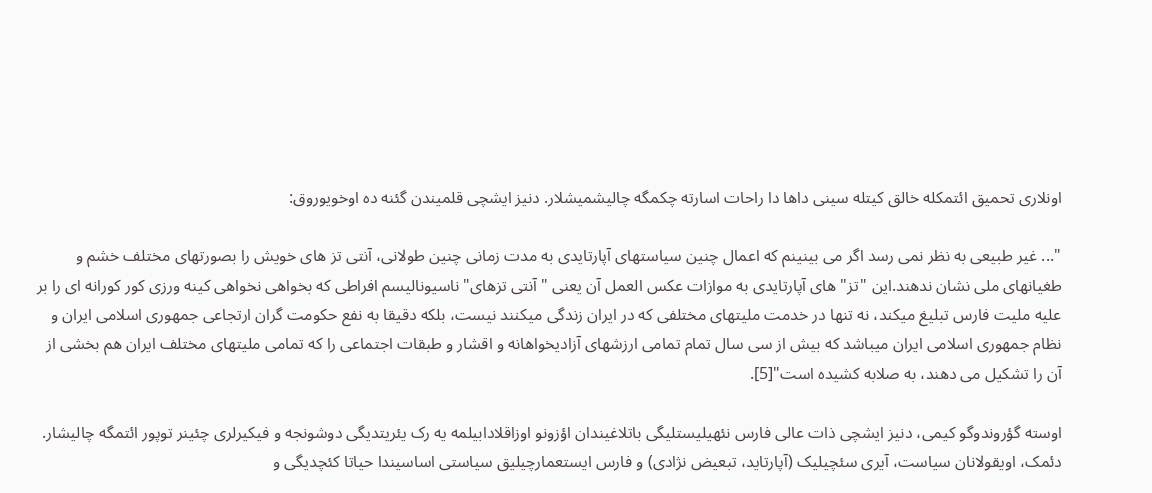اونلاری تحمیق ائتمکله خالق کیتله سینی داها دا راحات اسارته چکمگه چالیشمیشلار. دنیز ایشچی قلمیندن گئنه ده اوخویوروق:

"... غیر طبیعی به نظر نمی رسد اگر می بینینم که اعمال چنین سیاستهای آپارتایدی به مدت زمانی چنین طولانی، آنتی تز های خویش را بصورتهای مختلف خشم و طغیانهای ملی نشان ندهند.این "تز" های آپارتایدی به موازات عکس العمل آن یعنی "آنتی تزهای" ناسیونالیسم افراطی که بخواهی نخواهی کینه ورزی کور کورانه ای را بر علیه ملیت فارس تبلیغ میکند، نه تنها در خدمت ملیتهای مختلفی که در ایران زندگی میکنند نیست، بلکه دقیقا به نفع حکومت گران ارتجاعی جمهوری اسلامی ایران و نظام جمهوری اسلامی ایران میباشد که بیش از سی سال تمام تمامی ارزشهای آزادیخواهانه و اقشار و طبقات اجتماعی را که تمامی ملیتهای مختلف ایران هم بخشی از آن را تشکیل می دهند، به صلابه کشیده است"[5].

اوسته گؤروندوگو کیمی، دنیز ایشچی ذات عالی فارس نئهیلیستلیگی باتلاغیندان اؤزونو اوزاقلادابیلمه یه رک یئریتدیگی دوشونجه و فیکیرلری چئینر توپور ائتمگه چالیشار. دئمک، اویقولانان سیاست، آیری سئچیلیک (آپارتاید، تبعیض نژادی) و فارس ایستعمارچیلیق سیاستی اساسیندا حیاتا کئچدیگی و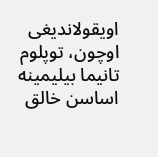اویقولاندیغی اوچون، توپلوم تانیما بیلیمینه اساسن خالق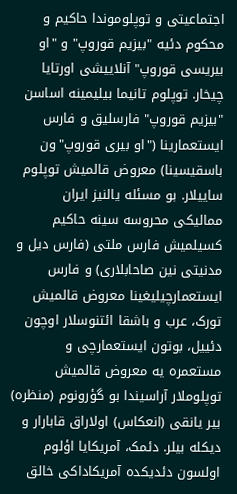اجتماعیتی و توپلوموندا حاکیم و محکوم دئیه "بیزیم قوروپ" و "او بیریسی قوروپ" آنلاییشی اورتایا چیخار. توپلوم تانیما بیلیمینه اساسن "بیزیم قوروپ" فارسلیق و فارس ایستعمارینا ("او بیری قوروپ"ون باسقیسینا) معروض قالمیش توپلوم ساییلار. بو مسئله یالنیز ایران ممالیکی محروسه سینه حاکیم کسیلمیش فارس ملتی (فارس دیل و مدنیتی نین صاحابلاری) و فارس ایستعمارچیلیغینا معروض قالمیش تورک، عرب و باشقا ائتنوسلار اوچون دئییل، بوتون ایستعمارچی و مستعمره یه معروض قالمیش توپلوملار آراسیندا بو گؤرونوم (منظره) بیر یانقی (انعکاس) اولاراق قابارار و دیکله بیلر. دئمک، آمریکایا اؤلوم اولسون دئدیکده آمریکاداکی خالق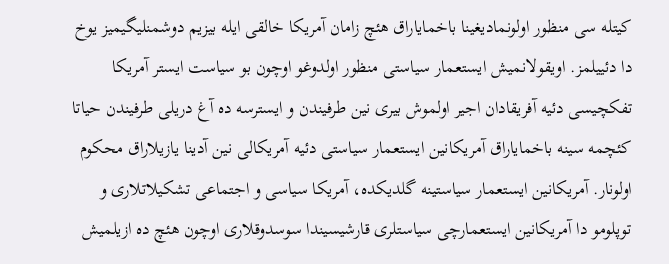کیتله سی منظور اولونمادیغینا باخمایاراق هئچ زامان آمریکا خالقی ایله بیزیم دوشمنلیگیمیز یوخ دا دئییلمز. اویقولانمیش ایستعمار سیاستی منظور اولدوغو اوچون بو سیاست ایستر آمریکا تفکچیسی دئیه آفریقادان اجیر اولموش بیری نین طرفیندن و ایسترسه ده آغ دریلی طرفیندن حیاتا کئچمه سینه باخمایاراق آمریکانین ایستعمار سیاستی دئیه آمریکالی نین آدینا یازیلاراق محکوم اولونار. آمریکانین ایستعمار سیاستینه گلدیکده، آمریکا سیاسی و اجتماعی تشکیلاتلاری و توپلومو دا آمریکانین ایستعمارچی سیاستلری قارشیسیندا سوسدوقلاری اوچون هئچ ده ازیلمیش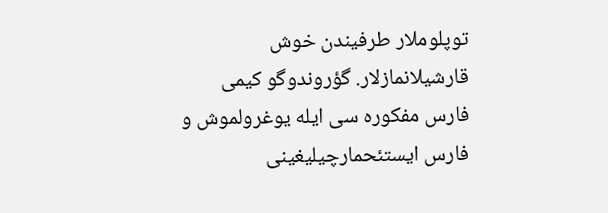توپلوملار طرفیندن خوش قارشیلانمازلار. گؤروندوگو کیمی فارس مفکوره سی ایله یوغرولموش و فارس ایستئحمارچیلیغینی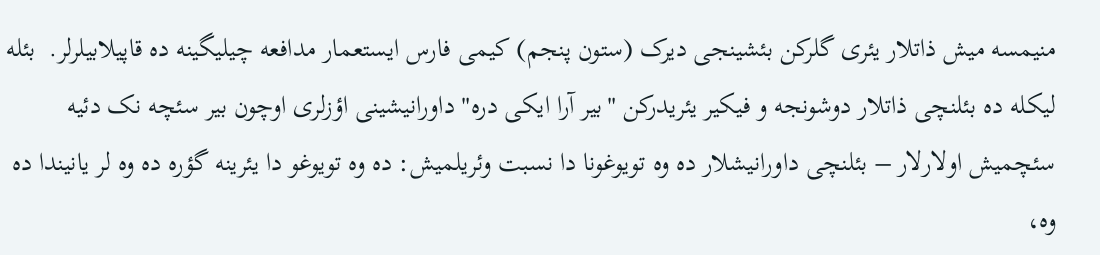منیمسه میش ذاتلار یئری گلرکن بئشینجی دیرک (ستون پنجم) کیمی فارس ایستعمار مدافعه چیلیگینه ده قاپیلابیلرلر.  بئله لیکله ده بئلنچی ذاتلار دوشونجه و فیکیر یئریدرکن "بیر آرا ایکی دره" داورانیشینی اؤزلری اوچون بیر سئچه نک دئیه سئچمیش اولارلار – بئلنچی داورانیشلار ده وه تویوغونا دا نسبت وئریلمیش: ده وه تویوغو دا یئرینه گؤره ده وه لر یانیندا ده وه،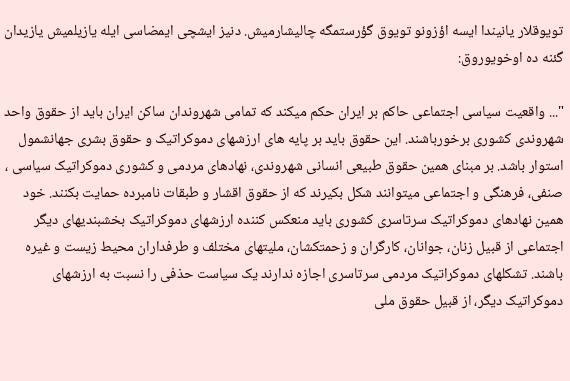تویوقلار یانیندا ایسه اؤزونو تویوق گؤرستمگه چالیشارمیش. دنیز ایشچی ایمضاسی ایله یازیلمیش یازیدان گئنه ده اوخویوروق:

"... واقعیت سیاسی اجتماعی حاکم بر ایران حکم میکند که تمامی شهروندان ساکن ایران باید از حقوق واحد شهروندی کشوری برخورباشند. این حقوق باید بر پایه های ارزشهای دموکراتیک و حقوق بشری جهانشمول استوار باشد. بر مبنای همین حقوق طبیعی انسانی شهروندی، نهادهای مردمی و کشوری دموکراتیک سیاسی ، صنفی، فرهنگی و اجتماعی میتوانند شکل بکیرند که از حقوق اقشار و طبقات نامبرده حمایت بکنند. خود همین نهادهای دموکراتیک سرتاسری کشوری باید منعکس کننده ارزشهای دموکراتیک بخشبندیهای دیگر اجتماعی از قبیل زنان، جوانان، کارگران و زحمتکشان، ملیتهای مختلف و طرفداران محیط زیست و غیره باشند. تشکلهای دموکراتیک مردمی سرتاسری اجازه ندارند یک سیاست حذفی را نسبت به ارزشهای دموکراتیک دیگر، از قبیل حقوق ملی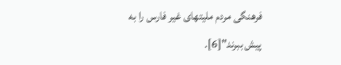فرهنگی مردم ملیتهای غیر فارس را به پیش ببرند"[6].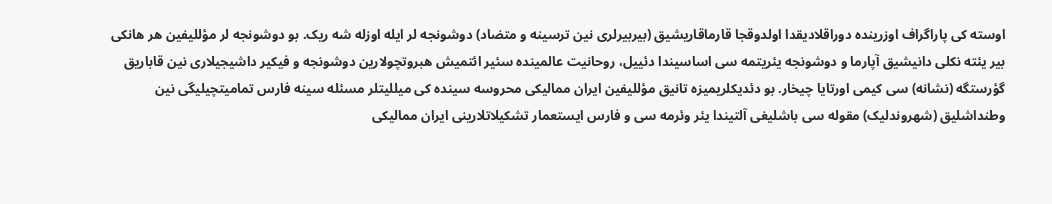اوسته کی پاراگراف اوزرینده دوراقلادیقدا اولدوقجا قارماقاریشیق (بیربیرلری نین ترسینه و متضاد) دوشونجه لر ایله اوزله شه ریک. بو دوشونجه لر مؤللیفین هر هانکی بیر یئته نکلی دانیشیق آپارما و دوشونجه یئریتمه سی اساسیندا دئییل، روحانیت عالمینده سئیر ائتمیش هبروتچولارین دوشونجه و فیکیر داشیجیلاری نین قاباریق گؤرستگه (نشانه) سی کیمی اورتایا چیخار. بو دئدیکلریمیزه تانیق مؤللیفین ایران ممالیکی محروسه سینده کی میللیتلر مسئله سینه فارس تمامیتچیلیگی نین وطنداشلیق (شهروندلیک) مقوله سی باشلیغی آلتیندا یئر وئرمه سی و فارس ایستعمار تشکیلاتلارینی ایران ممالیکی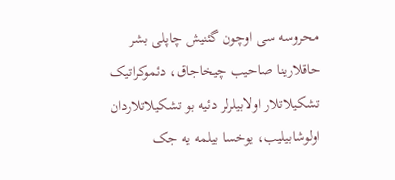محروسه سی اوچون گئنیش چاپلی بشر حاقلارینا صاحیب چیخاجاق، دئموکراتیک تشکیلاتلار اولابیلرلر دئیه بو تشکیلاتلاردان اولوشابیلیب، یوخسا بیلمه یه جک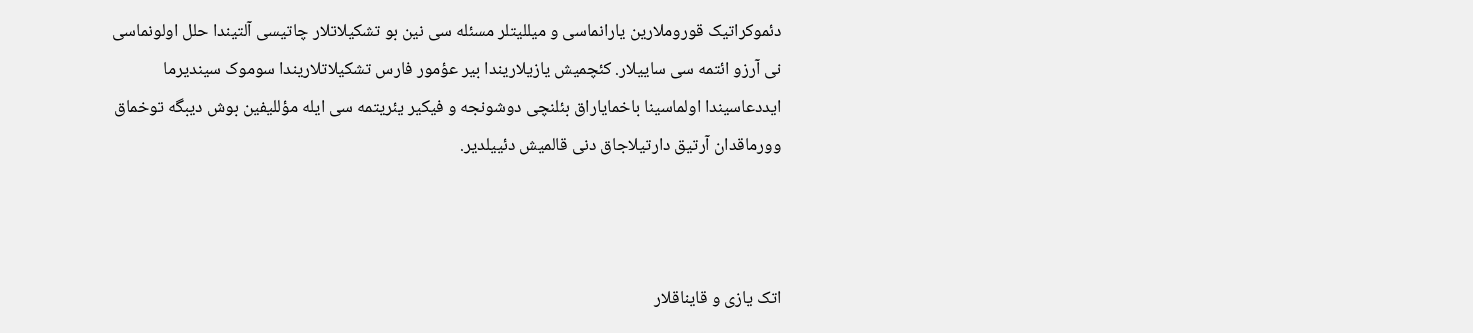دئموکراتیک قوروملارین یارانماسی و میللیتلر مسئله سی نین بو تشکیلاتلار چاتیسی آلتیندا حلل اولونماسی نی آرزو ائتمه سی ساییلار. کئچمیش یازیلاریندا بیر عؤمور فارس تشکیلاتلاریندا سوموک سیندیرما ایددعاسیندا اولماسینا باخمایاراق بئلنچی دوشونجه و فیکیر یئریتمه سی ایله مؤللیفین بوش دیبگه توخماق وورماقدان آرتیق دارتیلاجاق دنی قالمیش دئییلدیر.



اتک یازی و قایناقلار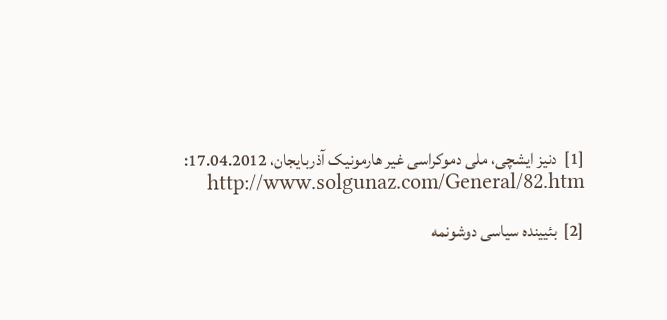[1]  دنیز ایشچی، ملی دموکراسی غیر هارمونیک آذربایجان، 17.04.2012: http://www.solgunaz.com/General/82.htm

[2]  بئیینده سیاسی دوشونمه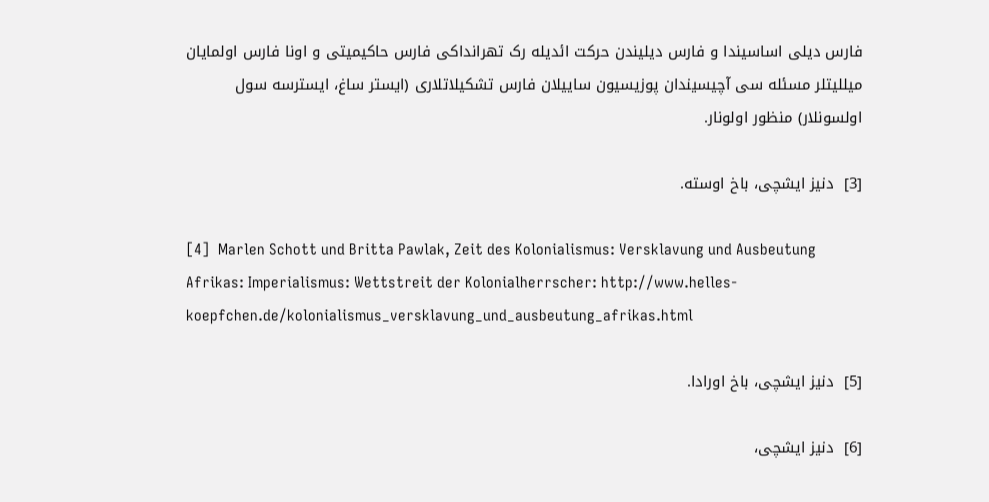فارس دیلی اساسیندا و فارس دیلیندن حرکت ائدیله رک تهرانداکی فارس حاکیمیتی و اونا فارس اولمایان میللیتلر مسئله سی آچیسیندان پوزیسیون ساییلان فارس تشکیلاتلاری (ایستر ساغ، ایسترسه سول اولسونلار) منظور اولونار.

[3]  دنیز ایشچی، باخ اوسته.

[4]  Marlen Schott und Britta Pawlak, Zeit des Kolonialismus: Versklavung und Ausbeutung Afrikas: Imperialismus: Wettstreit der Kolonialherrscher: http://www.helles-koepfchen.de/kolonialismus_versklavung_und_ausbeutung_afrikas.html

[5]  دنیز ایشچی، باخ اورادا.

[6]  دنیز ایشچی،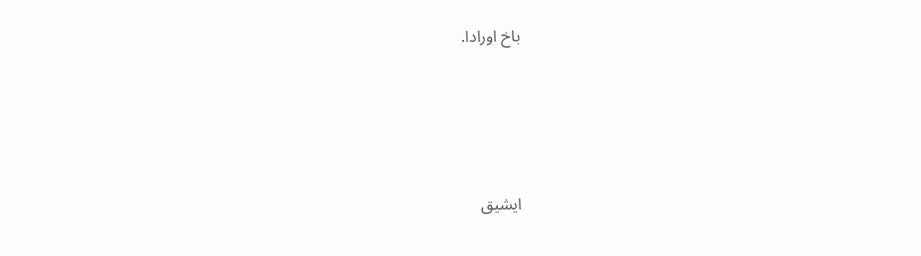باخ اورادا.





ایشیق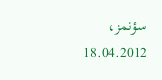سؤنمز، 18.04.2012